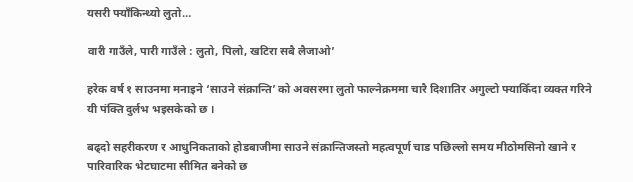यसरी फ्याँकिन्थ्यो लुतो…

वारी गाउँले, पारी गाउँले : लुतो, पिलो, खटिरा सबै लैजाओ’

हरेक वर्ष १ साउनमा मनाइने ‘साउने संक्रान्ति’ को अवसरमा लुतो फाल्नेक्रममा चारै दिशातिर अगुल्टो फ्याकिँदा व्यक्त गरिने यी पंक्ति दुर्लभ भइसकेको छ ।

बढ्दो सहरीकरण र आधुनिकताको होडबाजीमा साउने संक्रान्तिजस्तो महत्वपूर्ण चाड पछिल्लो समय मीठोमसिनो खाने र पारिवारिक भेटघाटमा सीमित बनेको छ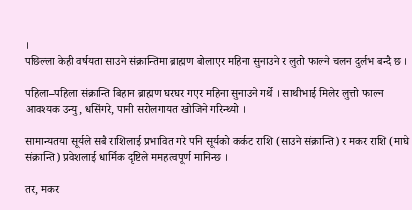।
पछिल्ला केही वर्षयता साउने संक्रान्तिमा ब्राह्मण बोलाएर महिना सुनाउने र लुतो फाल्ने चलन दुर्लभ बन्दै छ ।

पहिला–पहिला संक्रान्ति बिहान ब्राह्मण घरघर गएर महिना सुनाउने गर्थे । साथीभाई मिलेर लुत्तो फाल्न आवश्यक उन्यु, धसिंगरे, पानी सरोलगायत खोजिने गरिन्थ्यो ।

सामान्यतया सूर्यले सबै राशिलाई प्रभावित गरे पनि सूर्यको कर्कट राशि (साउने संक्रान्ति) र मकर राशि (माघे संक्रान्ति) प्रवेशलाई धार्मिक दृष्टिले ममहत्वपूर्ण मानिन्छ ।

तर, मकर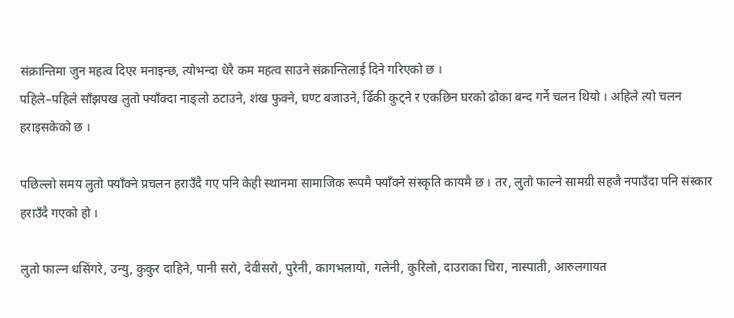संक्रान्तिमा जुन महत्व दिएर मनाइन्छ, त्योभन्दा धेरै कम महत्व साउने संक्रान्तिलाई दिने गरिएको छ ।
पहिले–पहिले साँझपख लुतो फ्याँक्दा नाङ्लो ठटाउने, शंख फुक्ने, घण्ट बजाउने, ढिँकी कुट्ने र एकछिन घरको ढोका बन्द गर्ने चलन थियो । अहिले त्यो चलन हराइसकेको छ ।

पछिल्लो समय लुतो फ्याँक्ने प्रचलन हराउँदै गए पनि केही स्थानमा सामाजिक रूपमै फ्याँक्ने संस्कृति कायमै छ । तर, लुतो फाल्ने सामग्री सहजै नपाउँदा पनि संस्कार हराउँदै गएको हो ।

लुतो फाल्न धसिंगरे, उन्यु, कुकुर दाहिने, पानी सरो, देवीसरो, पुरेनी, कागभलायो, गलेनी, कुरिलो, दाउराका चिरा, नास्पाती, आरुलगायत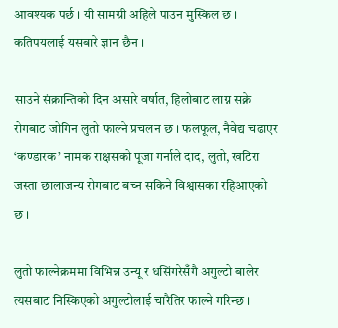आवश्यक पर्छ । यी सामग्री अहिले पाउन मुस्किल छ । कतिपयलाई यसबारे ज्ञान छैन ।

साउने संक्रान्तिको दिन असारे वर्षात, हिलोबाट लाग्न सक्ने रोगबाट जोगिन लुतो फाल्ने प्रचलन छ । फलफूल, नैवेद्य चढाएर ‘कण्डारक’ नामक राक्षसको पूजा गर्नाले दाद, लुतो, खटिरा जस्ता छालाजन्य रोगबाट बच्न सकिने विश्वासका रहिआएको छ ।

लुतो फाल्नेक्रममा विभिन्न उन्यू र धसिंगरेसँगै अगुल्टो बालेर त्यसबाट निस्किएको अगुल्टोलाई चारैतिर फाल्ने गरिन्छ ।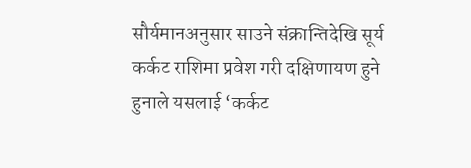सौर्यमानअनुसार साउने संक्रान्तिदेखि सूर्य कर्कट राशिमा प्रवेश गरी दक्षिणायण हुने हुनाले यसलाई ‘कर्कट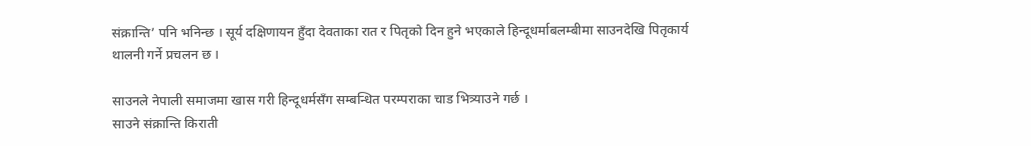संक्रान्ति’ पनि भनिन्छ । सूर्य दक्षिणायन हुँदा देवताका रात र पितृको दिन हुने भएकाले हिन्दूधर्माबलम्बीमा साउनदेखि पितृकार्य थालनी गर्ने प्रचलन छ ।

साउनले नेपाली समाजमा खास गरी हिन्दूधर्मसँग सम्बन्धित परम्पराका चाड भित्र्याउने गर्छ ।
साउने संक्रान्ति किराती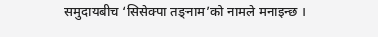समुदायबीच ‘सिसेक्पा तङ्नाम’को नामले मनाइन्छ ।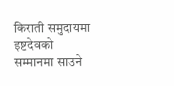किराती समुदायमा इष्टदेवको सम्मानमा साउने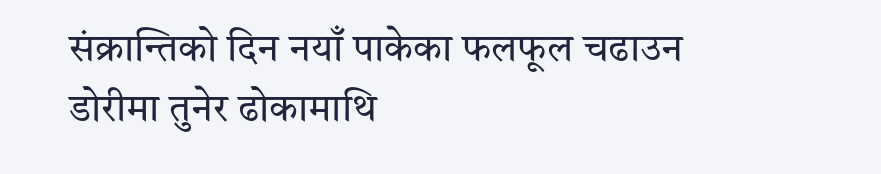संक्रान्तिको दिन नयाँ पाकेका फलफूल चढाउन डोरीमा तुनेर ढोकामाथि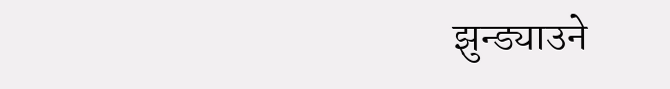झुन्ड्याउने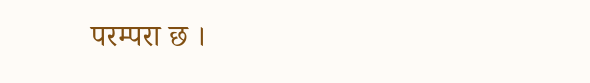परम्परा छ ।